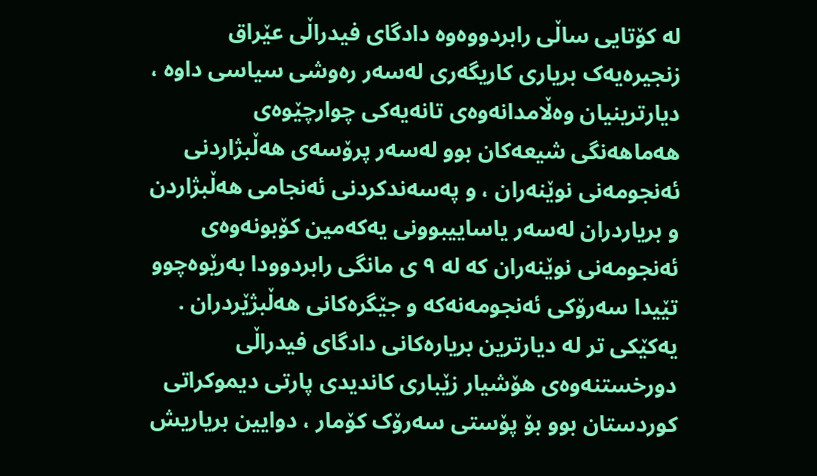لە کۆتایی ساڵی رابردووەوە دادگای فیدراڵی عێراق زنجیرەیەک بریاری کاریگەری لەسەر رەوشی سیاسی داوە ، دیارترینیان وەڵامدانەوەی تانەیەکی چوارچێوەی ھەماھەنگی شیعەکان بوو لەسەر پرۆسەی ھەڵبژاردنی ئەنجومەنی نوێنەران ، و پەسەندکردنی ئەنجامی ھەڵبژاردن و بریاردران لەسەر یاساییبوونی یەکەمین کۆبونەوەی ئەنجومەنی نوێنەران کە لە ٩ ی مانگی رابردوودا بەرێوەچوو تێیدا سەرۆکی ئەنجومەنەکە و جێگرەکانی ھەڵبژێردران .
یەکێکی تر لە دیارترین بریارەکانی دادگای فیدراڵی دورخستنەوەی ھۆشیار زێباری کاندیدی پارتی دیموکراتی کوردستان بوو بۆ پۆستی سەرۆک کۆمار ، دوایین بریاریش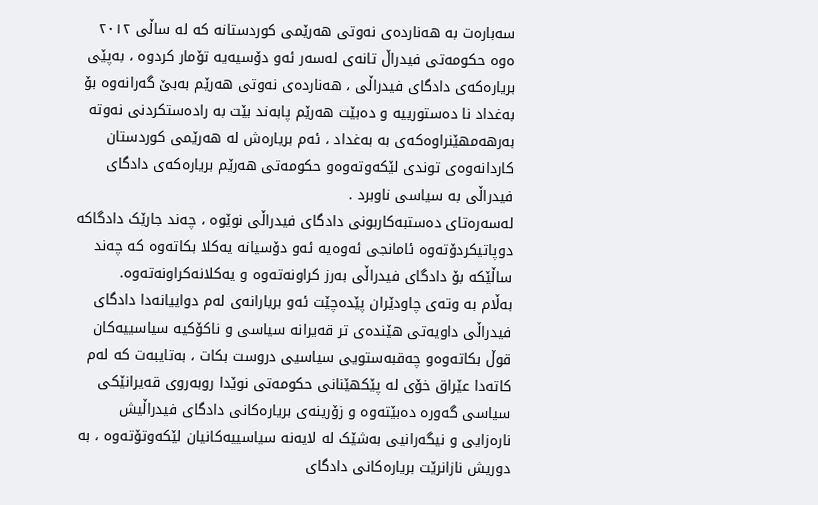سەبارەت بە ھەناردەی نەوتی ھەرێمی کوردستانە کە لە ساڵی ٢٠١٢ ەوە حکومەتی فیدراڵ تانەی لەسەر ئەو دۆسیەیە تۆمار کردوە ، بەپێی بریارەکەی دادگای فیدراڵی ، ھەناردەی نەوتی ھەرێم بەبێ گەرانەوە بۆ بەغداد نا دەستورییە و دەبێت ھەرێم پابەند بێت بە رادەستکردنی نەوتە بەرھەمھێنراوەکەی بە بەغداد ، ئەم بریارەش لە ھەرێمی کوردستان کاردانەوەی توندی لێکەوتەوەو حکومەتی ھەرێم بریارەکەی دادگای فیدراڵی بە سیاسی ناوبرد .
لەسەرەتای دەستبەکاربونی دادگای فیدراڵی نوێوە ، چەند جارێک دادگاکە دوپاتیکردۆتەوە ئامانجی ئەوەیە ئەو دۆسیانە یەکلا بکاتەوە کە چەند ساڵێکە بۆ دادگای فیدراڵی بەرز کراونەتەوە و یەکلانەکراونەتەوە.
بەڵام بە وتەی چاودێران پێدەچێت ئەو بریارانەی لەم دواییانەدا دادگای فیدراڵی داویەتی ھێندەی تر قەیرانە سیاسی و ناکۆکیە سیاسییەکان قوڵ بکاتەوەو چەقبەستویی سیاسیی دروست بکات ، بەتایبەت کە لەم کاتەدا عێراق خۆی لە پێکھێنانی حکومەتی نوێدا روبەروی قەیرانێکی سیاسی گەورە دەبێتەوە و زۆرینەی بریارەکانی دادگای فیدراڵیش نارەزایی و نیگەرانیی بەشێک لە لایەنە سیاسییەکانیان لێکەوتۆتەوە ، بە دوریش نازانرێت بریارەکانی دادگای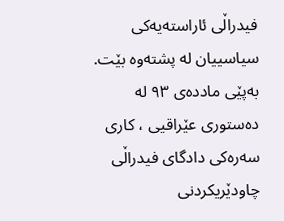فیدراڵی ئاراستەیەکی سیاسییان لە پشتەوە بێت.
بەپێی ماددەی ٩٣ لە دەستوری عێراقیی ، کاری سەرەکی دادگای فیدراڵی چاودێریکردنی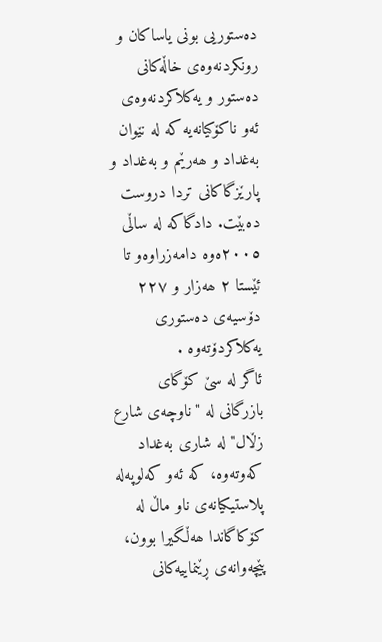دەستوریی بونی یاساکان و رونکردنەوەی خاڵەکانی دەستور و یەکلاکردنەوەی ئەو ناکۆکیانەیە کە لە نێوان بەغداد و ھەرێم و بەغداد و پارێزگاکانی تردا دروست دەبێت. دادگاکە لە ساڵی ٢٠٠٥ەوە دامەزراوەو تا ئێستا ٢ ھەزار و ٢٢٧ دۆسیەی دەستوری یەکلاکردۆتەوە .
ئاگر لە سێ کۆگای بازرگانی لە "ناوچەی شارع زڵال" لە شاری بەغداد کەوتەوە، کە ئەو کەلوپەلە پلاستیکیانەی ناو ماڵ لە کۆکاگاندا ھەڵگیرا بوون، پێچەوانەی ڕێنماییەکانی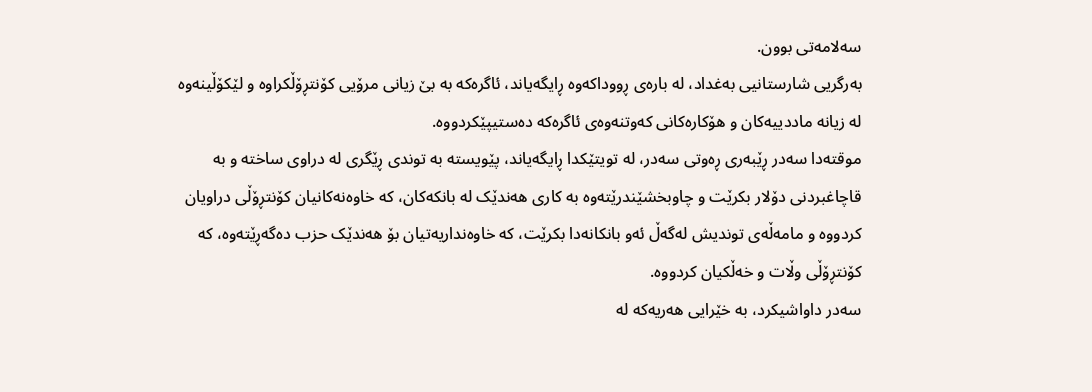سەلامەتی بوون.
بەرگریی شارستانیی بەغداد، لە بارەی ڕووداکەوە ڕایگەیاند، ئاگرەکە بە بێ زیانی مرۆیی کۆنتڕۆڵکراوە و لێکۆڵینەوە لە زیانە ماددییەکان و ھۆکارەکانی کەوتنەوەی ئاگرەکە دەستیپێکردووە.
موقتەدا سەدر ڕێبەری ڕەوتی سەدر، لە تویتێکدا ڕایگەیاند، پێویستە بە توندی ڕێگری لە دراوی ساختە و بە قاچاغبردنی دۆلار بکرێت و چاوبخشێندرێتەوە بە کاری ھەندێک لە بانکەکان، کە خاوەنەکانیان کۆنتڕۆڵی دراویان کردووە و مامەڵەی توندیش لەگەڵ ئەو بانکانەدا بکرێت، کە خاوەنداریەتیان بۆ ھەندێک حزب دەگەڕێتەوە، کە کۆنتڕۆڵی وڵات و خەڵکیان کردووە.
سەدر داواشیکرد، بە خێرایی ھەریەکە لە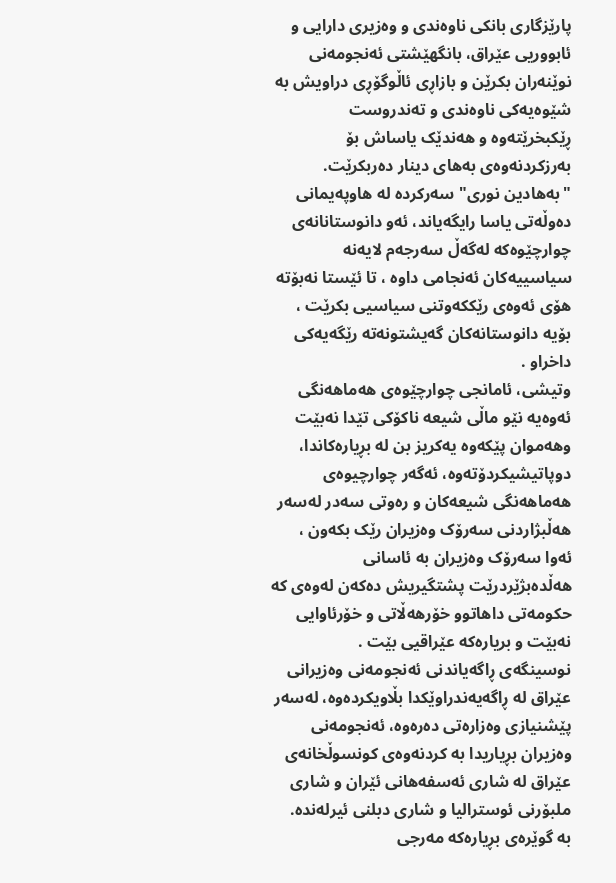پارێزگاری بانکی ناوەندی و وەزیری دارایی و ئابووریی عێراق، بانگھێشتی ئەنجومەنی نوێنەران بکرێن و بازاڕی ئاڵوگۆڕی دراویش بە شێوەیەکی ناوەندی و تەندروست ڕێکبخرێتەوە و ھەندێک یاساش بۆ بەرزکردنەوەی بەھای دینار دەربکرێت.
"بەھادین نوری" سەرکردە لە ھاوپەیمانی دەوڵەتی یاسا رایگەیاند، ئەو دانوستانانەی چوارچێوەکە لەگەڵ سەرجەم لایەنە سیاسییەکان ئەنجامی داوە ، تا ئێستا نەبۆتە ھۆی ئەوەی رێککەوتنی سیاسیی بکرێت ، بۆیە دانوستانەکان گەیشتونەتە رێگەیەکی داخراو .
وتیشی، ئامانجی چوارچێوەی ھەماھەنگی ئەوەیە نێو ماڵی شیعە ناکۆکی تێدا نەبێت وھەموان پێکەوە یەکریز بن لە بڕیارەکاندا، دوپاتیشیکردۆتەوە، ئەگەر چوارچیوەی ھەماھەنگی شیعەکان و رەوتی سەدر لەسەر ھەڵبژاردنی سەرۆک وەزیران رێک بکەون ، ئەوا سەرۆک وەزیران بە ئاسانی ھەڵدەبژێردرێت پشتگیریش دەکەن لەوەی کە حکومەتی داھاتوو خۆرھەڵاتی و خۆرئاوایی نەبێت و بریارەکە عێراقیی بێت .
نوسینگەی ڕاگەیاندنی ئەنجومەنی وەزیرانی عێراق لە ڕاگەیەندراوێکدا بڵاویکردەوە، لەسەر پێشنیازی وەزارەتی دەرەوە، ئەنجومەنی وەزیران بڕیاریدا بە کردنەوەی کونسوڵخانەی عێراق لە شاری ئەسفەھانی ئێران و شاری ملبۆرنی ئوسترالیا و شاری دبلنی ئیرلەندە.
بە گوێرەی بڕیارەکە مەرجی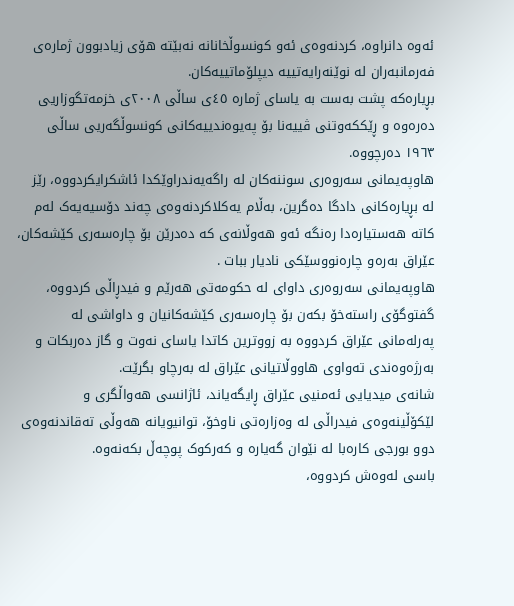ئەوە دانراوە، کردنەوەی ئەو کونسوڵخانانە نەبێتە ھۆی زیادبوون ژمارەی فەرمانبەران لە نوێنەرایەتییە دیپلۆماتییەکان.
بڕیارەکە پشت بەست بە یاسای ژمارە ٤٥ی ساڵی ٢٠٠٨ی خزمەتگوزاریی دەرەوە و ڕێککەوتنی ڤییەنا بۆ پەیوەندییەکانی کونسوڵگەریی ساڵی ١٩٦٣ دەرچووە.
ھاوپەیمانی سەروەری سوننەکان لە راگەیەندراوێکدا ئاشکرایکردووە، رێز لە بڕیارەکانی دادگا دەگرین، بەڵام یەکلاکردنەوەی چەند دۆسیەیەک لەم کاتە ھەستیارەدا رەنگە ئەو ھەوڵانەی کە دەدرێن بۆ چارەسەری کێشەکان، عێراق بەرەو چارەنووسێکی نادیار ببات .
ھاوپەیمانی سەروەری داوای لە حکومەتی ھەرێم و فیدڕاڵی کردووە، گفتوگۆی راستەخۆ بکەن بۆ چارەسەری کێشەکانیان و داواشی لە پەرلەمانی عێراق کردووە بە زووترین کاتدا یاسای نەوت و گاز دەربکات و بەرژەوەندی تەواوی ھاووڵاتیانی عێراق لە بەرچاو بگرێت.
شانەی میدیایی ئەمنیی عێراق ڕایگەیاند، ئاژانسی ھەواڵگری و لێکۆڵینەوەی فیدراڵی لە وەزارەتی ناوخۆ، توانیویانە ھەوڵی تەقاندنەوەی دوو بورجی کارەبا لە نێوان گەیارە و کەرکوک پوچەڵ بکەنەوە.
باسی لەوەش کردووە،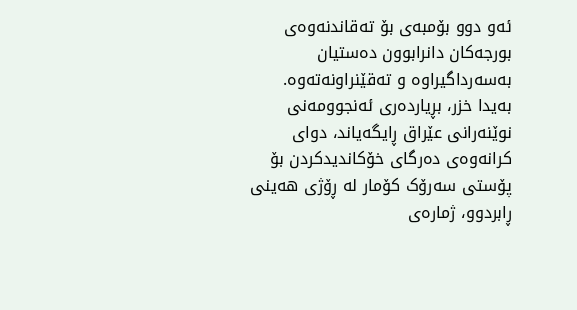ئەو دوو بۆمبەی بۆ تەقاندنەوەی بورجەکان دانرابوون دەستیان بەسەرداگیراوە و تەقێنراونەتەوە.
بەیدا خزر، بڕیاردەری ئەنجوومەنی نوێنەرانی عێراق ڕایگەیاند، دوای کرانەوەی دەرگای خۆکاندیدکردن بۆ پۆستی سەرۆک کۆمار لە ڕۆژی ھەینی ڕابردوو، ژمارەی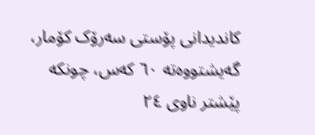کاندیدانی پۆستی سەرۆک کۆمار، گەیشتووەتە ٦٠ کەس، چونکە پێشتر ناوی ٢٤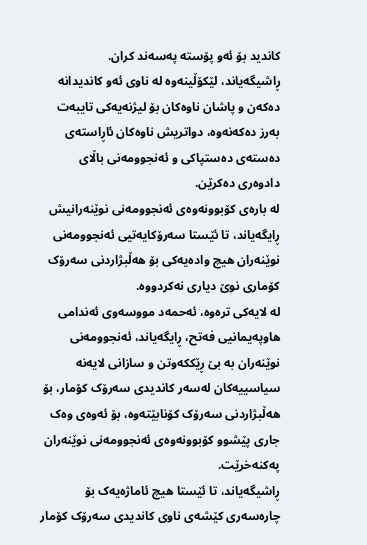کاندید بۆ ئەو پۆستە پەسەند کران.
ڕاشیگەیاند، لێکۆڵینەوە لە ناوی ئەو کاندیدانە دەکەن و پاشان ناوەکان بۆ لیژنەیەکی تایبەت بەرز دەکەنەوە، دواتریش ناوەکان ئاڕاستەی دەستەی دەستپاکی و ئەنجوومەنی باڵای دادوەری دەکرێن.
لە بارەی کۆبوونەوەی ئەنجوومەنی نوێنەرانیش ڕایگەیاند، تا ئێستا سەرۆکایەتیی ئەنجوومەنی نوێنەران ھیچ وادەیەکی بۆ ھەڵبژاردنی سەرۆک کۆماری نوێ دیاری نەکردووە.
لە لایەکی ترەوە، ئەحمەد مووسەوی ئەندامی ھاوپەیمانیی فەتح، ڕایگەیاند، ئەنجوومەنی نوێنەران بە بێ ڕێککەوتن و سازانی لایەنە سیاسییەکان لەسەر کاندیدی سەرۆک کۆمار، بۆ ھەڵبژاردنی سەرۆک کۆنابێتەوە، بۆ ئەوەی وەک جاری پێشوو کۆبوونەوەی ئەنجوومەنی نوێنەران پەکنەخرێت.
ڕاشیگەیاند، تا ئێستا ھیچ ئاماژەیەک بۆ چارەسەری کێشەی ناوی کاندیدی سەرۆک کۆمار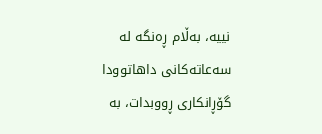نییە، بەڵام ڕەنگە لە سەعاتەکانی داھاتوودا گۆڕانکاری ڕووبدات، بە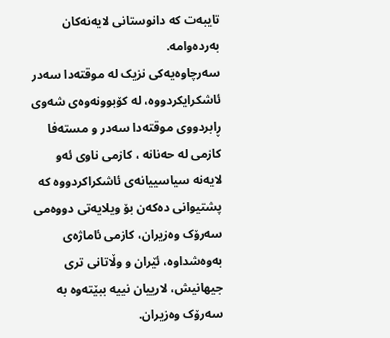تایبەت کە دانوستانی لایەنەکان بەردەوامە.
سەرچاوەیەکی نزیک لە موقتەدا سەدر ئاشکرایکردووە، لە کۆبوونەوەی شەوی ڕابردووی موقتەدا سەدر و مستەفا کازمی لە حەنانە ، کازمی ناوی ئەو لایەنە سیاسییانەی ئاشکراکردووە کە پشتیوانی دەکەن بۆ ویلایەتی دووەمی سەرۆک وەزیران، کازمی ئاماژەی بەوەشداوە، ئێران و وڵاتانی تری جیھانیش، لارییان نییە ببێتەوە بە سەرۆک وەزیران.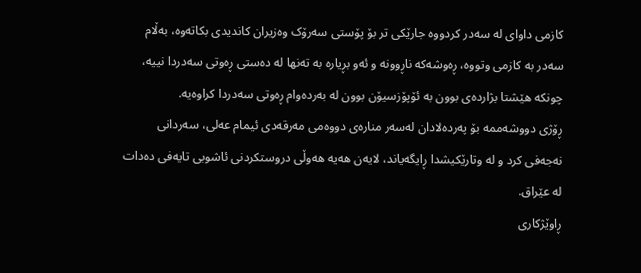کازمی داوای لە سەدر کردووە جارێکی تر بۆ پۆستی سەرۆک وەزیران کاندیدی بکاتەوە، بەڵام سەدر بە کازمی وتووە، ڕەوشەکە ناڕوونە و ئەو بڕیارە بە تەنھا لە دەستی ڕەوتی سەدردا نییە، چونکە ھێشتا بژاردەی بوون بە ئۆپۆزسیۆن بوون لە بەردەوام ڕەوتی سەدردا کراوەیە.
ڕۆژی دووشەممە بۆ پەردەلادان لەسەر منارەی دووەمی مەرقەدی ئیمام عەلی، سەردانی نەجەفی کرد و لە وتارێکیشدا ڕایگەیاند، لایەن ھەیە ھەوڵی دروستکردنی ئاشوبی تایەفی دەدات لە عێراق.
ڕاوێژکاری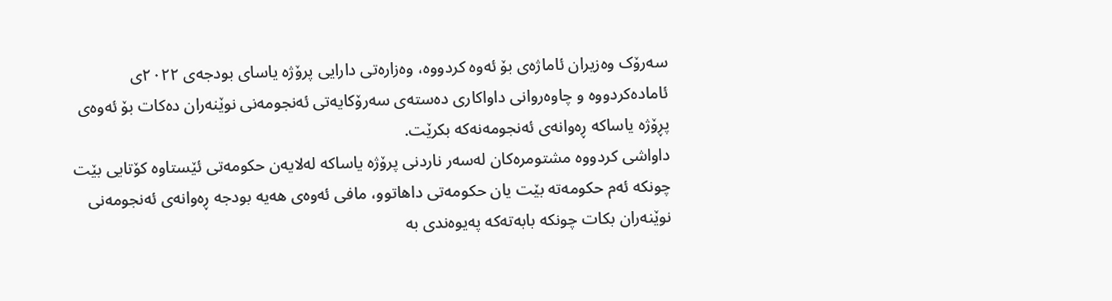سەرۆک وەزیران ئاماژەی بۆ ئەوە کردووە، وەزارەتی دارایی پرۆژە یاسای بودجەی ٢٠٢٢ی ئامادەکردووە و چاوەروانی داواکاری دەستەی سەرۆکایەتی ئەنجومەنی نوێنەران دەکات بۆ ئەوەی پڕۆژە یاساکە ڕەوانەی ئەنجومەنەکە بکرێت.
داواشی کردووە مشتومرەکان لەسەر ناردنی پرۆژە یاساکە لەلایەن حکومەتی ئێستاوە کۆتایی بێت چونکە ئەم حکومەتە بێت یان حکومەتی داھاتوو، مافی ئەوەی ھەیە بودجە ڕەوانەی ئەنجومەنی نوێنەران بکات چونکە بابەتەکە پەیوەندی بە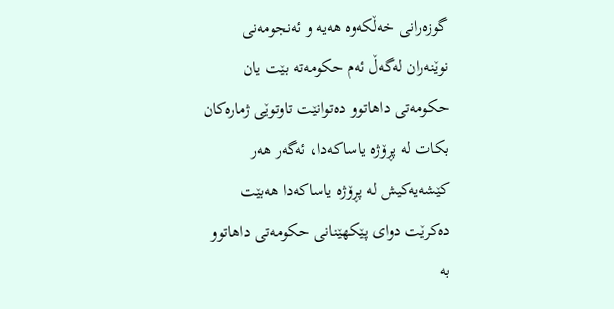گوزەرانی خەڵکەوە ھەیە و ئەنجومەنی نوێنەران لەگەڵ ئەم حکومەتە بێت یان حکومەتی داھاتوو دەتوانێت تاوتوێی ژمارەکان بکات لە پڕۆژە یاساکەدا، ئەگەر ھەر کێشەیەکیش لە پڕۆژە یاساکەدا ھەبێت دەکرێت دوای پێکھێنانی حکومەتی داھاتوو بە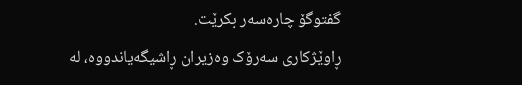گفتوگۆ چارەسەر بکرێت.
ڕاوێژکاری سەرۆک وەزیران ڕاشیگەیاندووە، لە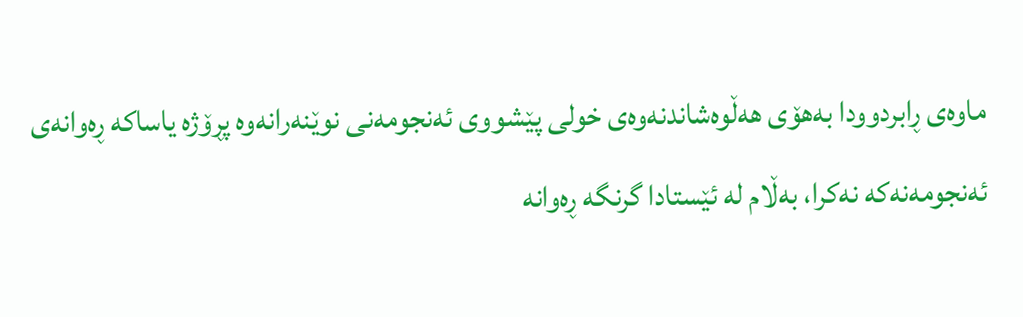ماوەی ڕابردوودا بەھۆی ھەڵوەشاندنەوەی خولی پێشووی ئەنجومەنی نوێنەرانەوە پڕۆژە یاساکە ڕەوانەی ئەنجومەنەکە نەکرا، بەڵام لە ئێستادا گرنگە ڕەوانە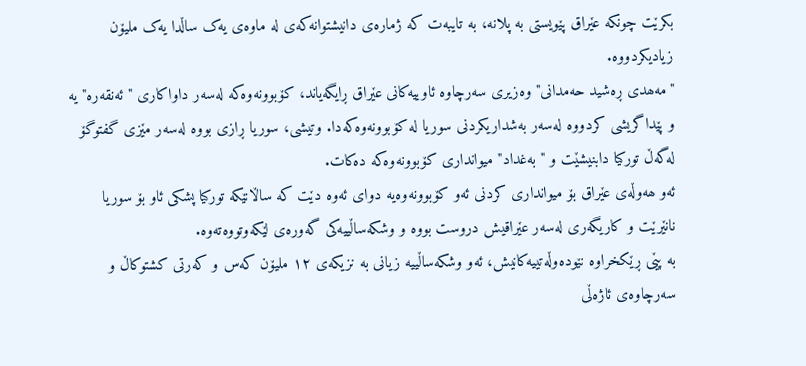بکرێت چونکە عێراق پێویستی بە پلانە، بە تایبەت کە ژمارەی دانیشتوانەکەی لە ماوەی یەک ساڵدا یەک ملیۆن زیادیکردووە.
"مەھدی ڕەشید حەمدانی" وەزیری سەرچاوە ئاوییەکانی عێراق ڕایگەیاند، کۆبوونەوەکە لەسەر داواکاری "ئەنقەرە"یە و پێداگریشی کردووە لەسەر بەشداریکردنی سوریا لە کۆبوونەوەکەدا. وتیشی، سوریا ڕازی بووە لەسەر مێزی گفتوگۆ لەگەڵ تورکیا دابنیشێت و "بەغداد" میوانداری کۆبوونەوەکە دەکات.
ئەو ھەوڵەی عێراق بۆ میوانداری کردنی ئەو کۆبوونەوەیە دوای ئەوە دێت کە ساڵانێکە تورکیا پشکی ئاو بۆ سوریا نانێرێت و کاریگەری لەسەر عێراقیش دروست بووە و وشکەساڵییەکی گەورەی لێکەوتووەتەوە.
بە پێی ڕێکخراوە نێودەوڵەتییەکانیش، ئەو وشکەساڵییە زیانی بە نزیکەی ١٢ ملیۆن کەس و کەرتی کشتوکاڵ و سەرچاوەی ئاژەڵی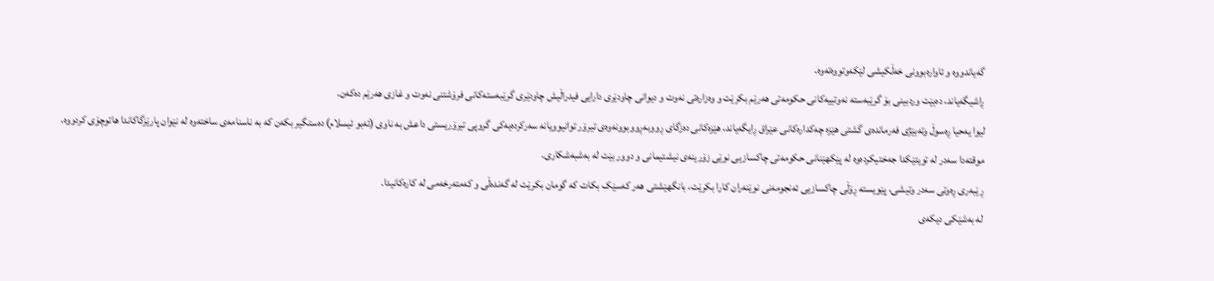گەیاندووە و ئاوارەبوونی خەڵکیشی لێکەوتووەتەوە.
ڕاشیگەیاند، دەبێت وردبینی بۆ گرێبەستە نەوتییەکانی حکومەتی ھەرێم بکرێت و وەزارەتی نەوت و دیوانی چاودێری دارایی فیدراڵیش چاودێری گرێبەستەکانی فرۆشتنی نەوت و غازی ھەرێم دەکەن.
لیوا یەحیا ڕەسوڵ وتەبێژی فەرماندەی گشتی ھێزە چەکدارەکانی عێراق ڕایگەیاند، ھێزەکانی دەزگای ڕووبەڕووبوونەوەی تیرۆر توانیوویانە سەرکردەیەکی گروپی تیرۆریستی داعش بە ناوی (ئەبو ئیسلام) دەستگیر بکەن کە بە ناسنامەی ساختەوە لە نێوان پارێزگاکاندا ھاتوچۆی کردووە.
موقتەدا سەدر لە تویتێکدا جەختیکردەوە لە پێکھێنانی حکومەتی چاکسازیی نوێی زۆرینەی نیشتیمانی و دوور بێت لە بەشبەشکاری.
ڕێبەری ڕەوتی سەدر وتیشی، پێویستە ڕۆڵی چاکسازیی ئەنجومەنی نوێنەران کارا بکرێت، بانگھێشتی ھەر کەسێک بکات کە گومان بکرێت لە گەندەڵی و کەمتەرخەمی لە کارەکانیدا.
لە بەشێکی دیکەی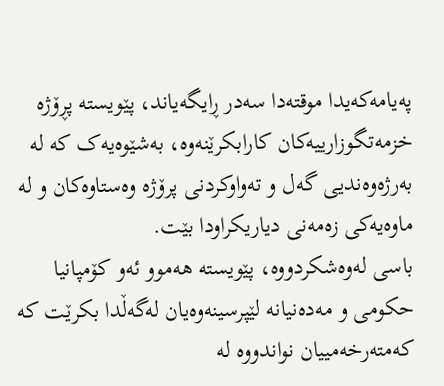پەیامەکەیدا موقتەدا سەدر ڕایگەیاند، پێویستە پڕۆژە خزمەتگوزارییەکان کارابکرێنەوە، بەشێوەیەک کە لە بەرژەوەندیی گەل و تەواوکردنی پرۆژە وەستاوەکان و لە ماوەیەکی زەمەنی دیاریکراودا بێت.
باسی لەوەشکردووە، پێویستە ھەموو ئەو کۆمپانیا حکومی و مەدەنیانە لێپرسینەوەیان لەگەڵدا بکرێت کە کەمتەرخەمییان نواندووە لە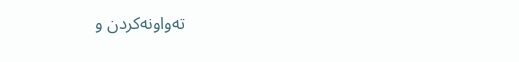تەواونەکردن و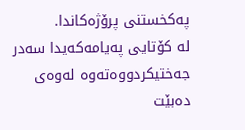پەکخستنی پرۆژەکاندا.
لە کۆتایی پەیامەکەیدا سەدر جەختیکردووەتەوە لەوەی دەبێت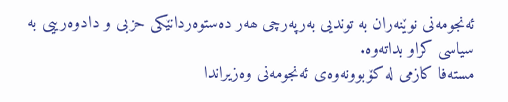ئەنجومەنی نوێنەران بە توندیی بەرپەرچی ھەر دەستوەردانێکی حزبی و دادوەرییی بە سیاسی کراو بداتەوە.
مستەفا کازمی لە کۆبوونەوەی ئەنجومەنی وەزیراندا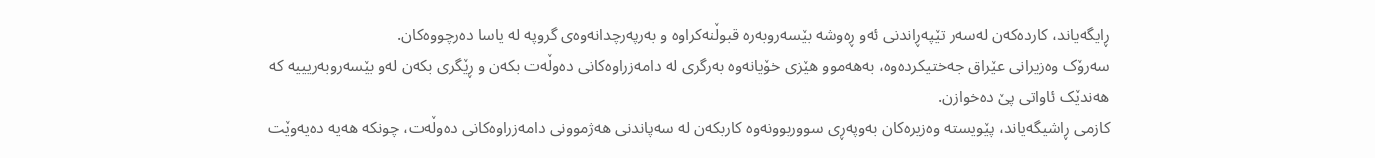ڕایگەیاند، کاردەکەن لەسەر تێپەڕاندنی ئەو ڕەوشە بێسەروبەرە قبوڵنەکراوە و بەرپەرچدانەوەی گروپە لە یاسا دەرچووەکان.
سەرۆک وەزیرانی عێراق جەختیکردەوە، بەھەموو ھێزی خۆیانەوە بەرگری لە دامەزراوەکانی دەوڵەت بکەن و ڕێگری بکەن لەو بێسەروبەریییە کە ھەندێک ئاواتی پێ دەخوازن.
کازمی ڕاشیگەیاند، پێویستە وەزیرەکان بەوپەڕی سووربوونەوە کاربکەن لە سەپاندنی ھەژموونی دامەزراوەکانی دەوڵەت، چونکە ھەیە دەیەوێت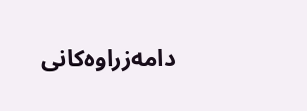دامەزراوەکانی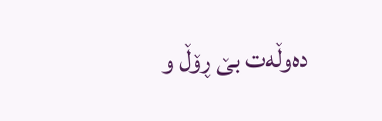دەوڵەت بێ ڕۆڵ و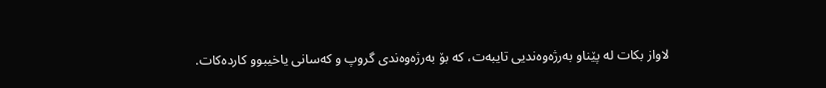لاواز بکات لە پێناو بەرژەوەندیی تایبەت، کە بۆ بەرژەوەندی گروپ و کەسانی یاخیبوو کاردەکات.